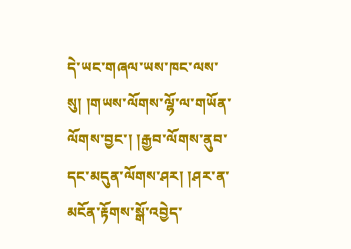དེ་ཡང་གཞལ་ཡས་ཁང་ལས་སུ། །གཡས་ལོགས་ལྷོ་ལ་གཡོན་ལོགས་བྱང་། །རྒྱབ་ལོགས་ནུབ་དང་མདུན་ལོགས་ཤར། །ཤར་ན་མངོན་རྟོགས་སྒོ་འབྱེད་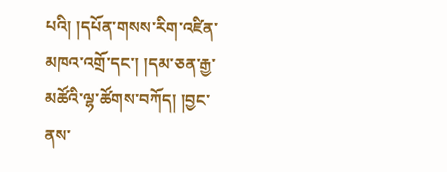པའི། །དཔོན་གསས་རིག་འཛིན་མཁའ་འགྲོ་དང་། །དམ་ཅན་རྒྱ་མཚོའི་ལྷ་ཚོགས་བཀོད། །བྱང་ནས་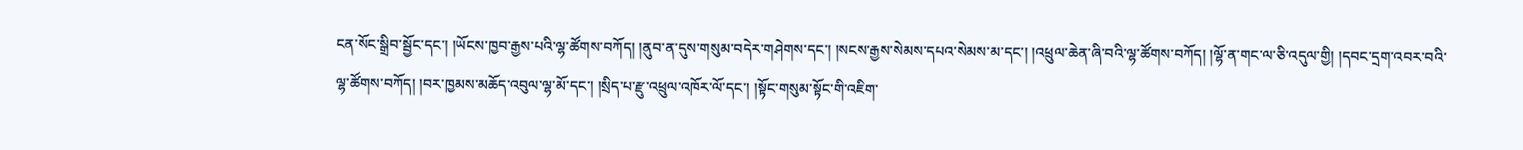ངན་སོང་སྒྲིབ་སྦྱོང་དང་། །ཡོངས་ཁྱབ་རྒྱས་པའི་ལྷ་ཚོགས་བཀོད། །ནུབ་ན་དུས་གསུམ་བདེར་གཤེགས་དང་། །སངས་རྒྱས་སེམས་དཔའ་སེམས་མ་དང་། །འཕྲུལ་ཆེན་ཞི་བའི་ལྷ་ཚོགས་བཀོད། །ལྷོ་ན་གང་ལ་ཅི་འདུལ་གྱི། །དབང་དྲག་འབར་བའི་ལྷ་ཚོགས་བཀོད། །བར་ཁྱམས་མཆོད་འབུལ་ལྷ་མོ་དང་། །སྲིད་པ་རྫུ་འཕྲུལ་འཁོར་ལོ་དང་། །སྟོང་གསུམ་སྟོང་གི་འཇིག་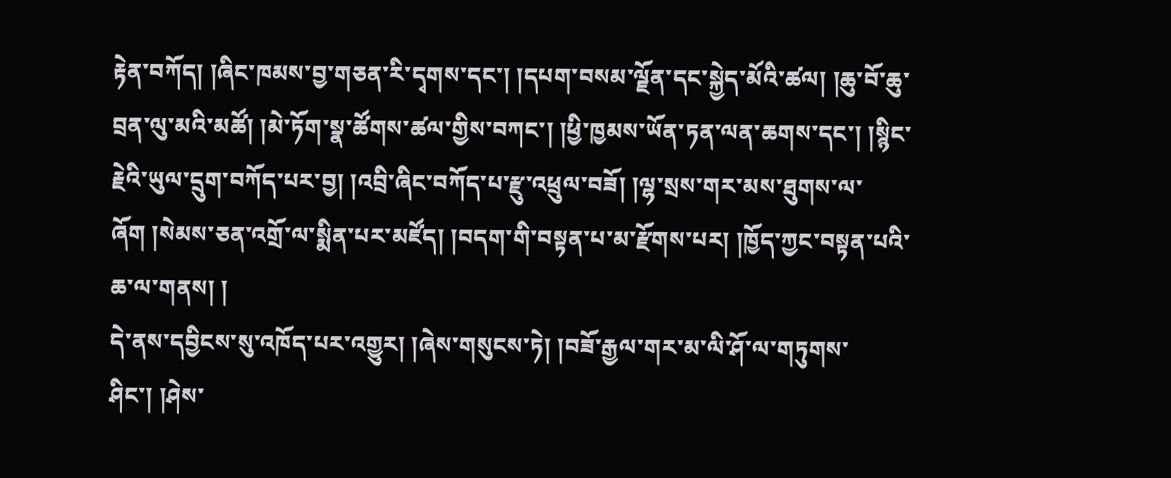རྟེན་བཀོད། །ཞིང་ཁམས་བྱ་གཅན་རི་དྭགས་དང་། །དཔག་བསམ་ལྗོན་དང་སྐྱེད་མོའི་ཚལ། །ཆུ་བོ་ཆུ་བྲན་ལུ་མའི་མཚོ། །མེ་ཏོག་སྣ་ཚོགས་ཚལ་གྱིས་བཀང་། །ཕྱི་ཁྱམས་ཡོན་ཏན་ལན་ཆགས་དང་། །སྙིང་རྗེའི་ཡུལ་དྲུག་བཀོད་པར་བྱ། །འབྲི་ཞིང་བཀོད་པ་རྫུ་འཕྲུལ་བཟོ། །ལྷ་སྲས་གར་མས་ཐུགས་ལ་ཞོག །སེམས་ཅན་འགྲོ་ལ་སྨིན་པར་མཛོད། །བདག་གི་བསྟན་པ་མ་རྫོགས་པར། །ཁྱོད་ཀྱང་བསྟན་པའི་ཆ་ལ་གནས། །
དེ་ནས་དབྱིངས་སུ་འཁོད་པར་འགྱུར། །ཞེས་གསུངས་ཏེ། །བཟོ་རྒྱལ་གར་མ་ལི་ཤོ་ལ་གཏུགས་ཤིང་། །ཤེས་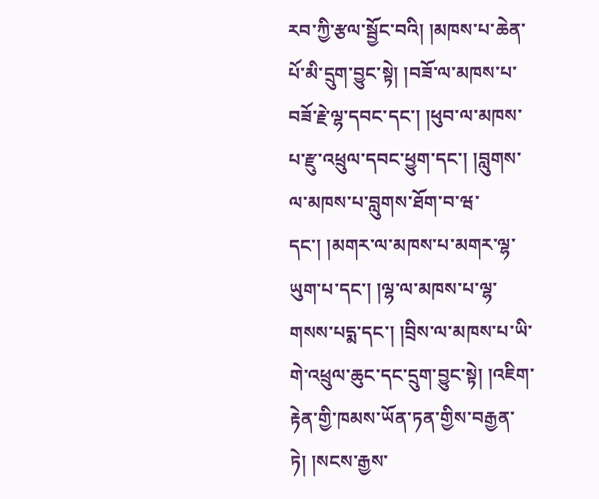རབ་ཀྱི་རྩལ་སྦྱོང་བའི། །མཁས་པ་ཆེན་པོ་མི་དྲུག་བྱུང་སྟེ། །བཟོ་ལ་མཁས་པ་བཟོ་རྗེ་ལྷ་དབང་དང་། །ཕུབ་ལ་མཁས་པ་རྫུ་འཕྲུལ་དབང་ཕྱུག་དང་། །བླུགས་ལ་མཁས་པ་བླུགས་ཐོག་བ་ཝ་དང་། །མགར་ལ་མཁས་པ་མགར་ལྷ་ཡུག་པ་དང་། །ལྷ་ལ་མཁས་པ་ལྷ་གསས་པདྨ་དང་། །བྲིས་ལ་མཁས་པ་ཡི་གེ་འཕྲུལ་ཆུང་དང་དྲུག་བྱུང་སྟེ། །འཇིག་རྟེན་གྱི་ཁམས་ཡོན་ཏན་གྱིས་བརྒྱན་ཏེ། །སངས་རྒྱས་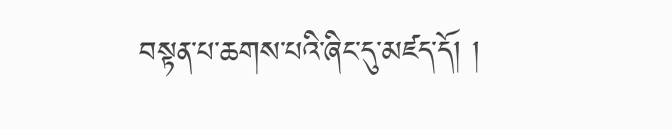བསྟན་པ་ཆགས་པའི་ཞིང་དུ་མཛད་དོ། །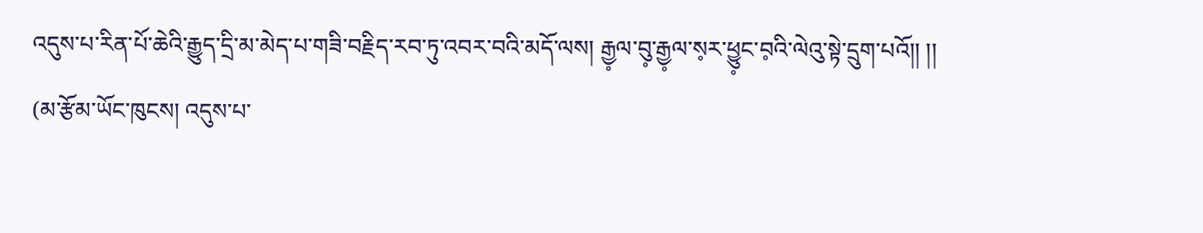འདུས་པ་རིན་པོ་ཆེའི་རྒྱུད་དྲི་མ་མེད་པ་གཟི་བརྗིད་རབ་ཏུ་འབར་བའི་མདོ་ལས། རྒྱ༷ལ་བུ༷་རྒྱ༷ལ་ས༷ར་ཕྱུ༷ང་བ༷འི་ལེའུ་སྟེ་དྲུག་པའོ།། །།
(མ་རྩོམ་ཡོང་ཁུངས། འདུས་པ་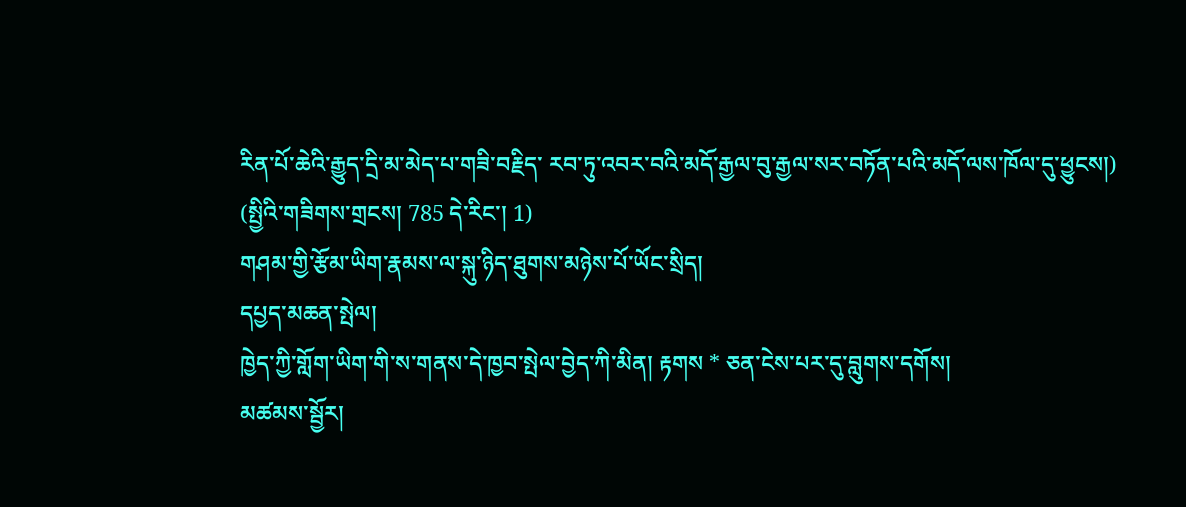རིན་པོ་ཆེའི་རྒྱུད་དྲི་མ་མེད་པ་གཟི་བརྗིད་ རབ་ཏུ་འབར་བའི་མདོ་རྒྱལ་བུ་རྒྱལ་སར་བཏོན་པའི་མདོ་ལས་ཁོལ་དུ་ཕྱུངས།)
(སྤྱིའི་གཟིགས་གྲངས། 785 དེ་རིང་། 1)
གཤམ་གྱི་རྩོམ་ཡིག་རྣམས་ལ་སྐུ་ཉིད་ཐུགས་མཉེས་པོ་ཡོང་སྲིད།
དཔྱད་མཆན་སྤེལ།
ཁྱེད་ཀྱི་གློག་ཡིག་གི་ས་གནས་དེ་ཁྱབ་སྤེལ་བྱེད་ཀི་མིན། རྟགས * ཅན་ངེས་པར་དུ་བླུགས་དགོས།
མཚམས་སྦྱོར།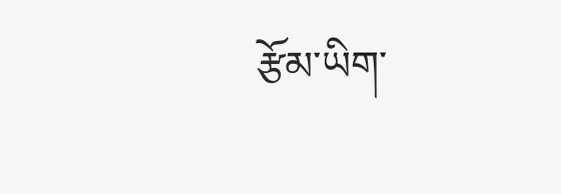རྩོམ་ཡིག་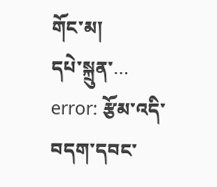གོང་མ།
དཔེ་སྐྲུན་…
error: རྩོམ་འདི་བདག་དབང་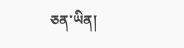ཅན་ཡིན།